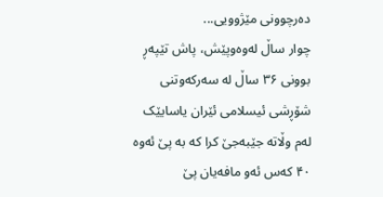دەرچوونی مێژوویی...
چوار ساڵ لەوەوپێش، پاش تێپەڕ بوونی ۳۶ ساڵ لە سەرکەوتنی شۆڕشی ئیسلامی ئێران یاسایێک لەم وڵاتە جێبەجێ کرا کە بە پێ ئەوە ۴۰ کەس ئەو مافەیان پێ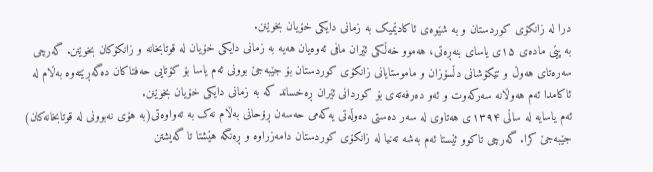درا لە زانکۆی کوردستان و بە شێوەی ئاکادێمیک بە زمانی دایکی خۆیان بخوێنن.
بە پێی مادەی ۱۵ی یاسای بنەڕەتی، هەموو خەڵکی ئێران مافی ئەوەیان هەیە بە زمانی دایکی خۆیان لە قوتابخانە و زانکۆکان بخوێنن. گەرچی سەرەتای هەوڵ و تێکۆشانی دڵسۆزان و ماموستایانی زانکۆی کوردستان بۆ جێبەجێ بوونی ئەم یاسا بۆ کۆتایی حەفتاکان دەگەڕێتەوە بەڵام لە ئاکامدا ئەم هەوڵانە سەرکەوت و ئەو دەرفەتەی بۆ کوردانی ئێران ڕەخساند کە بە زمانی دایکی خۆیان بخوێنن.
ئەم یاسایە لە ساڵی ۱۳۹۴ی هەتاوی لە سەر دەستی دەوڵەتی یەکەمی حەسەن ڕۆحانی بەڵام نەک بە تەواوەتی(بە هۆی نەبوونی لە قوتابخانەکان) جێبەجێ کرا. گەرچی تاکوو ئێستا ئەم بەشە تەنیا لە زانکۆی کوردستان دامەزراوە و ڕەنگە هێشتا تا گەیشتن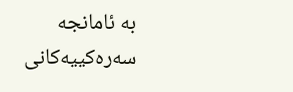بە ئامانجە سەرەکییەکانی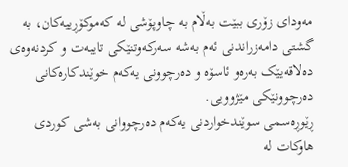مەودای زۆری ببێت بەڵام بە چاوپۆشی لە کەموکۆڕییەکان، بە گشتی دامەزراندنی ئەم بەشە سەرکەوتنێکی تایبەت و کردنەوەی دەلاقەیێک بەرەو ئاسۆە و دەرچوونی یەکەم خوێندکارەکانی دەرچوونێکی مێژوویی.
ڕێوڕەسمی سوێندخواردنی یەکەم دەرچووانی بەشی کوردی هاوکات لە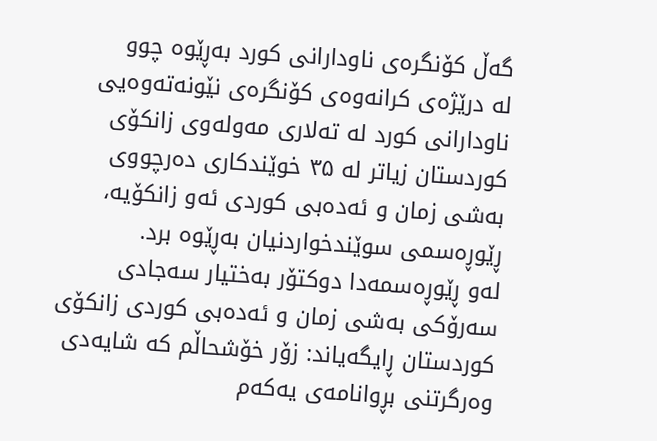گەڵ کۆنگرەی ناودارانی کورد بەڕێوە چوو
لە درێژەی کرانەوەی کۆنگرەی نێونەتەوەیی ناودارانی کورد لە تەلاری مەولەوی زانکۆی کوردستان زیاتر لە ۳۵ خوێندکاری دەرچووی بەشی زمان و ئەدەبی کوردی ئەو زانکۆیە، ڕێوڕەسمی سوێندخواردنیان بەڕێوە برد.
لەو ڕێوڕەسمەدا دوکتۆر بەختیار سەجادی سەرۆکی بەشی زمان و ئەدەبی کوردی زانکۆی کوردستان ڕایگەیاند: زۆر خۆشحاڵم کە شایەدی وەرگرتنی بڕوانامەی یەکەم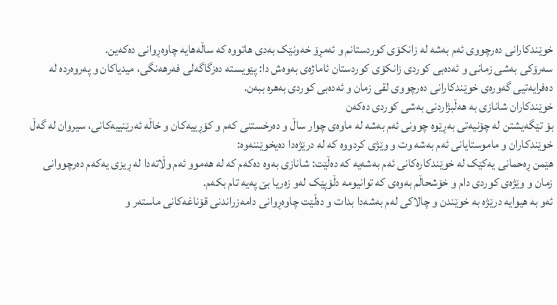خوێندکارانی دەرچووی ئەم بەشە لە زانکۆی کوردستانم و ئەمڕۆ خەونێک بەدی هاتووە کە ساڵەهایە چاوەڕوانی دەکەین.
سەرۆکی بەشی زمانی و ئەدەبی کوردی زانکۆی کوردستان ئاماژەی بەوەش دا: پێویستە دەزگاگەلی فەرهەنگی، میدیاکان و پەروەردە لە دەفرایەتیی گەورەی خوێندکارانی دەرچووی لقی زمان و ئەدەبی کوردی بەهرە ببەن.
خوێندکاران شانازی بە هەڵبژاردنی بەشی کوردی دەکەن
بۆ تێگەیشتن لە چۆنیەتی بەڕێوە چوونی ئەم بەشە لە ماوەی چوار ساڵ و دەرخستنی کەم و کۆڕییەکان و خاڵە ئەرێنییەکانی، سیروان لە گەڵ خوێندکاران و ماموستایانی ئەم بەشە وت و وێژی کردووە کە لە درێژەدا دەیخوێننەوە:
هێمن ڕەحمانی یەکێک لە خوێندکارەکانی ئەم بەشەیە کە دەڵێت: شانازی بەوە دەکەم کە لە هەموو ئەم وڵاتەدا لە ڕیزی یەکەم دەرچووانی زمان و وێژەی کوردی دام و خۆشحاڵم بەوەی کە توانیومە دڵۆپێک لەو زەریا بێ پەیە تام بکەم.
ئەو بە هیوایە درێژە بە خوێندن و چالاکی لەم بەشەدا بدات و دەڵێت چاوەڕوانی دامەزراندنی قۆناغەکانی ماستەر و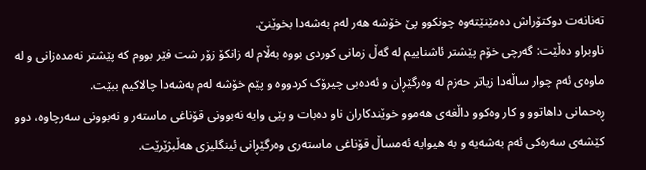تەنانەت دوکتۆراش دەمێنێتەوە چونکوو پێ خۆشە هەر لەم بەشەدا بخوێنێ.
ناوبراو دەڵێت: گەرچی خۆم پێشتر ئاشناییم لە گەڵ زمانی کوردی بووە بەڵام لە زانکۆ زۆر شت فێر بووم کە پێشتر نەمدەزانی و لە ماوەی ئەم چوار ساڵەدا زیاتر حەزم لە وەرگێڕان و ئەدەبی چیرۆک کردووە و پێم خۆشە لەم بەشەدا چالاکیم ببێت.
ڕەحمانی داهاتوو و کار وەکوو داڵغەی هەموو خوێندکاران ناو دەبات و پێی وایە نەبوونی قۆناغی ماستەر و نەبوونی سەرچاوە، دوو کێشەی سەرەکی ئەم بەشەیە و بە هیوایە ئەمساڵ قۆناغی ماستەری وەرگێڕانی ئینگلیزی هەڵبژێرێت.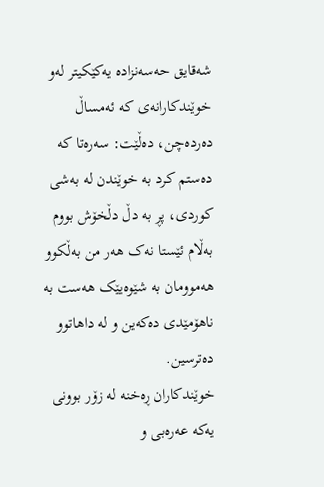شەقایق حەسەنزادە یەکێکیتر لەو خوێندکارانەی کە ئەمساڵ دەردەچن، دەڵێت: سەرەتا کە دەستم کرد بە خوێندن لە بەشی کوردی، پڕ بە دڵ دڵخۆش بووم بەڵام ئێستا نەک هەر من بەڵکوو هەموومان بە شێوەیێک هەست بە ناهۆمێدی دەکەین و لە داهاتوو دەترسین.
خوێندکاران ڕەخنە لە زۆر بوونی یەکە عەرەبی و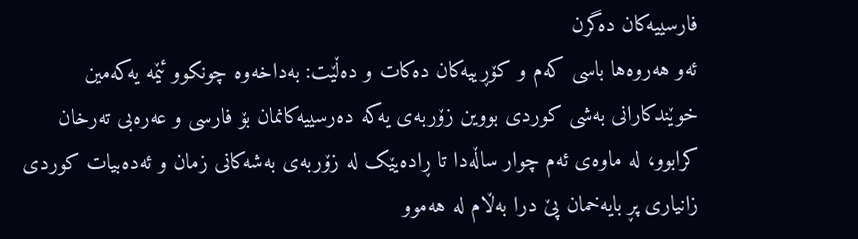فارسییەکان دەگرن
ئەو هەروەها باسی کەم و کۆڕییەکان دەکات و دەڵێت: بەداخەوە چونکوو ئێمە یەکەمین خوێندکارانی بەشی کوردی بووین زۆربەی یەکە دەرسییەکانمان بۆ فارسی و عەرەبی تەرخان کرابوو، لە ماوەی ئەم چوار ساڵەدا تا ڕادەیێک لە زۆربەی بەشەکانی زمان و ئەدەبیات کوردی زانیاری پڕ بایەخمان پێ درا بەڵام لە هەموو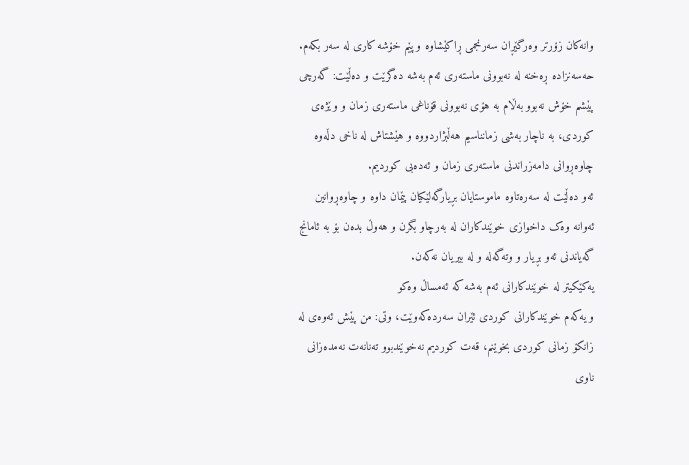وانەکان زۆرتر وەرگێڕان سەرنجمی ڕاکێشاوە و پێم خۆشە کاری لە سەر بکەم.
حەسەنزادە ڕەخنە لە نەبوونی ماستەری ئەم بەشە دەگرێت و دەڵێت: گەرچی پێشم خۆش نەبوو بەڵام بە هۆی نەبوونی قۆناغی ماستەری زمان و وێژەی کوردی، بە ناچار بەشی زمانناسیم هەڵبژاردووە و هێشتاش لە ناخی دڵەوە چاوەڕوانی دامەزراندنی ماستەری زمان و ئەدەبی کوردیم.
ئەو دەڵێت لە سەرەتاوە ماموستایان بڕیارگەلێکیان پێمان داوە و چاوەڕوانین ئەوانە وەک داخوازی خوێندکاران لە بەرچاو بگرن و هەوڵ بدەن بۆ بە ئامانج گەیاندنی ئەو بڕیار و وتەگەلە و لە بیریان نەکەن.
یەکێکیتر لە خوێندکارانی ئەم بەشە کە ئەمساڵ وەکو
و یەکەم خوێندکارانی کوردی ئێران سەردەکەوێت، وتی: من پێش ئەوەی لە زانکۆ زمانی کوردی بخوێنم، قەت کوردیم نەخوێندبوو تەنانەت نەمدەزانی ناوی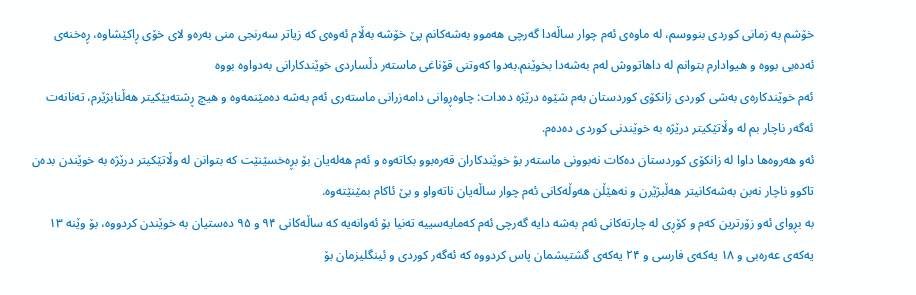خۆشم بە زمانی کوردی بنووسم، لە ماوەی ئەم چوار ساڵەدا گەرچی هەموو بەشەکانم پێ خۆشە بەڵام ئەوەی کە زیاتر سەرنجی منی بەرەو لای خۆی ڕاکێشاوە، ڕەخنەی ئەدەبی بووە و هیوادارم بتوانم لە داهاتووش لەم بەشەدا بخوێنم.بەدوا کەوتنی قۆناغی ماستەر دڵساردی خوێندکارانی بەدواوە بووە
ئەم خوێندکارەی بەشی کوردی زانکۆی کوردستان بەم شێوە درێژە دەدات: چاوەڕوانی دامەزرانی ماستەری ئەم بەشە دەمێنمەوە و هیچ ڕشتەیێکیتر هەڵنابژێرم، تەنانەت ئەگەر ناچار بم لە وڵاتێکیتر درێژە بە خوێندنی کوردی دەدەم.
ئەو هەروەها داوا لە زانکۆی کوردستان دەکات نەبوونی ماستەر بۆ خوێندکاران قەرەبوو بکاتەوە و ئەم هەلەیان بۆ بڕەخسێنێت کە بتوانن لە وڵاتێکیتر درێژە بە خوێندن بدەن تاکوو ناچار نەبن بەشەکانیتر هەڵبژێرن و نەهێڵن هەوڵەکانی ئەم چوار ساڵەیان ناتەواو و بێ ئاکام بمێنێتەوە.
بە بڕوای ئەو زۆرترین کەم و کۆڕی لە چارتەکانی ئەم بەشە دایە گەرچی ئەم کەمایەسییە تەنیا بۆ ئەوانەیە کە ساڵەکانی ۹۴ و ۹۵ دەستیان بە خوێندن کردووە، بۆ وێنە ۱۳ یەکەی عەرەبی و ۱۸ یەکەی فارسی و ۲۴ یەکەی گشتیشمان پاس کردووە کە ئەگەر کوردی و ئینگلیزمان بۆ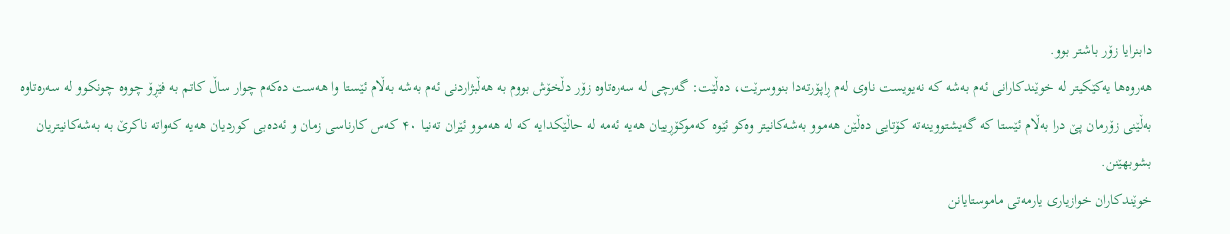دابنرایا زۆر باشتر بوو.
هەروەها یەکێکیتر لە خوێندکارانی ئەم بەشە کە نەیویست ناوی لەم ڕاپۆرتەدا بنووسرێت، دەڵێت: گەرچی لە سەرەتاوە زۆر دڵخۆش بووم بە هەڵبژاردنی ئەم بەشە بەڵام ئێستا وا هەست دەکەم چوار ساڵ کاتم بە فێڕۆ چووە چونکوو لە سەرەتاوە بەڵێنی زۆرمان پێ درا بەڵام ئێستا کە گەیشتووینەتە کۆتایی دەڵێن هەموو بەشەکانیتر وەکو ئێوە کەموکۆڕییان هەیە ئەمە لە حاڵێکدایە کە لە هەموو ئێران تەنیا ۴۰ کەس کارناسی زمان و ئەدەبی کوردیان هەیە کەواتە ناکرێ بە بەشەکانیتریان بشوبهێنن.
خوێندکاران خوازیاری یارمەتی ماموستایانن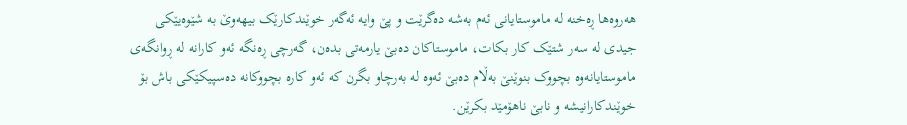هەروەها ڕەخنە لە ماموستایانی ئەم بەشە دەگرێت و پێ وایە ئەگەر خوێندکارێک بیهەوێ بە شێوەیێکی جیدی لە سەر شتێک کار بکات، ماموستاکان دەبێ یارمەتی بدەن، گەرچی ڕەنگە ئەو کارانە لە ڕوانگەی ماموستایانەوە بچووک بنوێنێ بەڵام دەبێ ئەوە لە بەرچاو بگرن کە ئەو کارە بچووکانە دەسپیکێکی باش بۆ خوێندکارانیشە و نابێ ناهۆمێد بکرێن.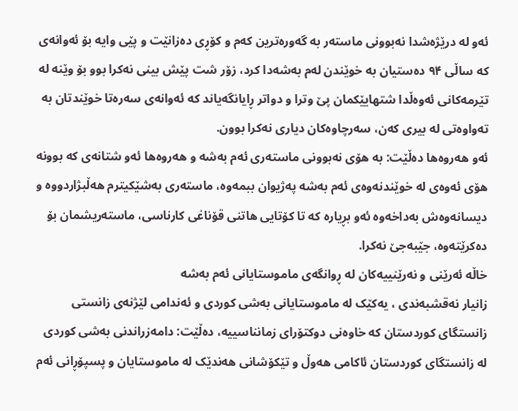ئەو لە درێژەشدا نەبوونی ماستەر بە گەورەترین کەم و کۆڕی دەزانێت و پێی وایە بۆ ئەوانەی کە ساڵی ۹۴ دەستیان بە خوێندن لەم بەشەدا کرد، زۆر شت پێش بینی نەکرا بوو بۆ وێنە لە تێرمەکانی ئەوەڵدا شتهایێکمان پێ وترا و دواتر ڕایانگەیاند کە ئەوانەی سەرەتا خوێندتان بە تەواوەتی لە بیری کەن، سەرچاوەکان دیاری نەکرا بوون.
ئەو هەروەها دەڵێت: بە هۆی نەبوونی ماستەری ئەم بەشە و هەروەها ئەو شتانەی کە بوونە هۆی ئەوەی لە خوێندنەوەی ئەم بەشە پەژیوان ببمەوە، ماستەری بەشێکیترم هەڵبژاردووە و دیسانەوەش بەداخەوە ئەو بڕیارە کە تا کۆتایی هاتنی قۆناغی کارناسی، ماستەریشمان بۆ دەکرێتەوە، جێبەجێ نەکرا.
خاڵە ئەرێنی و نەرێنییەکان لە ڕوانگەی ماموستایانی ئەم بەشە
زانیار نەقشبەندی ، یەکێک لە ماموستایانی بەشی کوردی و ئەندامی لێژنەی زانستی زانستگای کوردستان کە خاوەنی دوکتۆرای زمانناسییە، دەڵێت: دامەزراندنی بەشی کوردی لە زانستگای کوردستان ئاکامی هەوڵ و تێکۆشانی هەندێک لە ماموستایان و پسپۆڕانی ئەم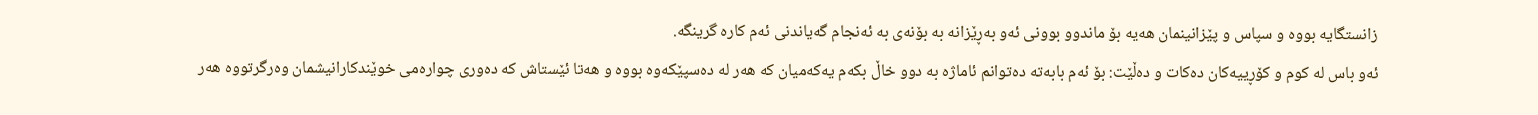زانستگایە بووە و سپاس و پێزانینمان هەیە بۆ ماندوو بوونی ئەو بەڕێزانە بە بۆنەی بە ئەنجام گەیاندنی ئەم کارە گرینگە.
ئەو باس لە کوم و کۆڕییەکان دەکات و دەڵێت: بۆ ئەم بابەتە دەتوانم ئاماژە بە دوو خاڵ بکەم یەکەمیان کە هەر لە دەسپێکەوە بووە و هەتا ئێستاش کە دەوری چوارەمی خوێندکارانیشمان وەرگرتووە هەر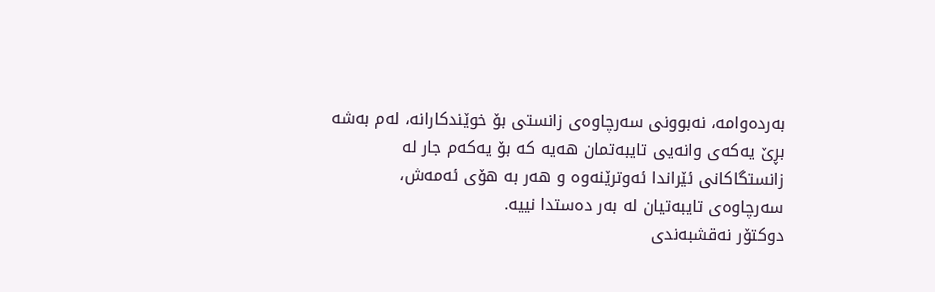بەردەوامە، نەبوونی سەرچاوەی زانستی بۆ خوێندکارانە، لەم بەشە بڕێ یەکەی وانەیی تایبەتمان هەیە کە بۆ یەکەم جار لە زانستگاکانی ئێراندا ئەوترێنەوە و هەر بە هۆی ئەمەش، سەرچاوەی تایبەتیان لە بەر دەستدا نییە.
دوکتۆر نەقشبەندی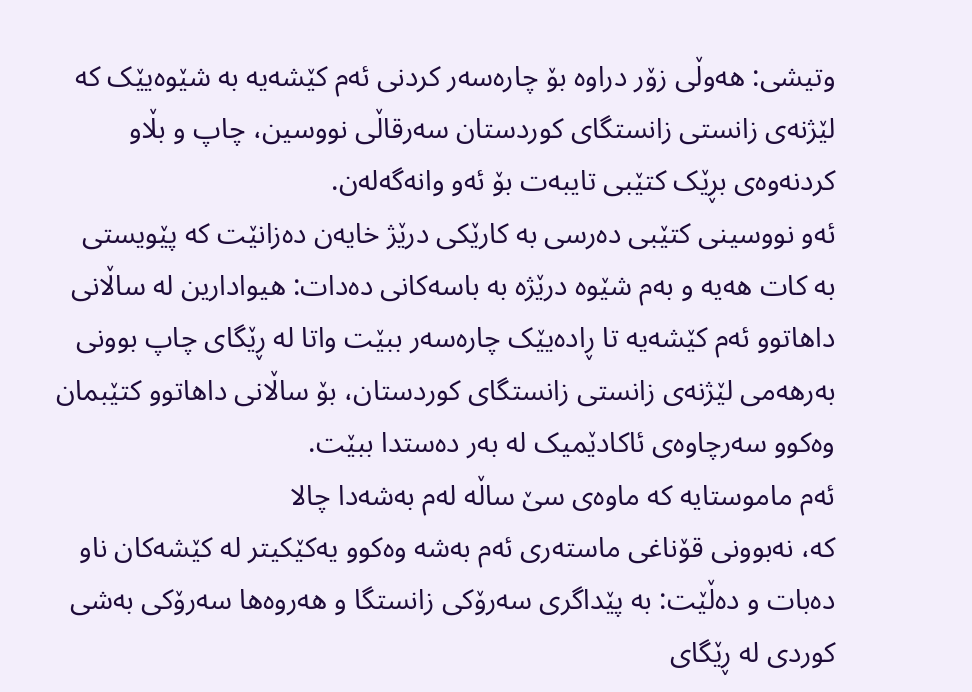وتیشی: هەوڵی زۆر دراوە بۆ چارەسەر کردنی ئەم کێشەیە بە شێوەیێک کە لێژنەی زانستی زانستگای کوردستان سەرقاڵی نووسین، چاپ و بڵاو کردنەوەی بڕێک کتێبی تایبەت بۆ ئەو وانەگەلەن.
ئەو نووسینی کتێبی دەرسی بە کارێکی درێژ خایەن دەزانێت کە پێویستی بە کات هەیە و بەم شێوە درێژە بە باسەکانی دەدات: هیوادارین لە ساڵانی داهاتوو ئەم کێشەیە تا ڕادەیێک چارەسەر ببێت واتا لە ڕێگای چاپ بوونی بەرهەمی لێژنەی زانستی زانستگای کوردستان، بۆ ساڵانی داهاتوو کتێبمان وەکوو سەرچاوەی ئاکادێمیک لە بەر دەستدا ببێت.
ئەم ماموستایە کە ماوەی سێ ساڵە لەم بەشەدا چالا
کە، نەبوونی قۆناغی ماستەری ئەم بەشە وەکوو یەکێکیتر لە کێشەکان ناو دەبات و دەڵێت: بە پێداگری سەرۆکی زانستگا و هەروەها سەرۆکی بەشی کوردی لە ڕێگای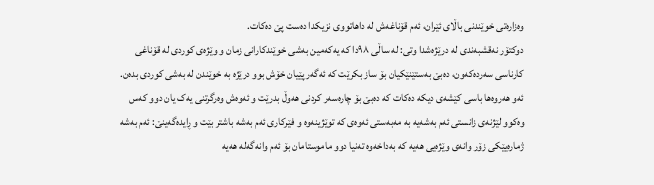وەزارەتی خوێندنی باڵای ئێران، ئەم قۆناغەش لە داهاتووی نزیکدا دەست پێ دەکات.
دوکتۆر نەقشبەندی لە درێژەشدا وتی: لە ساڵی ۹۸دا کە یەکەمین بەشی خوێندکارانی زمان و وێژەی کوردی لە قۆناغی کارناسی سەردەکەون، دەبێ بەستێنێکیان بۆ ساز بکرێت کە ئەگەر پێیان خۆش بوو درێژە بە خوێندن لە بەشی کوردی بدەن.
ئەو هەروەها باسی کێشەی دیکە دەکات کە دەبێ بۆ چارەسەر کردنی هەوڵ بدرێت و ئەوەش وەرگرتنی یەک یان دوو کەس وەکوو لێژنەی زانستی ئەم بەشەیە بە مەبەستی ئەوەی کە توێژینەوە و فێرکاری ئەم بەشە باشتر بێت و ڕایدەگەینێ: ئەم بەشە ژمارەیێکی زۆر وانەی وێژەیی هەیە کە بەداخەوە تەنیا دوو ماموستامان بۆ ئەم وانەگەلە هەیە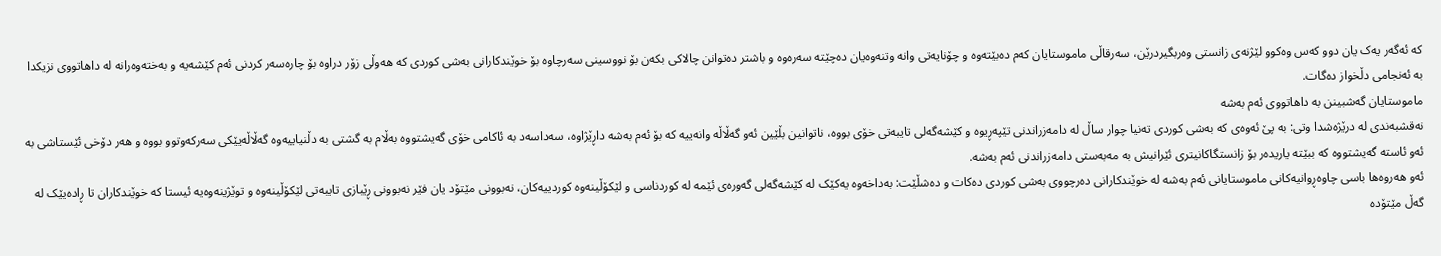کە ئەگەر یەک یان دوو کەس وەکوو لێژنەی زانستی وەربگیردرێن، سەرقاڵی ماموستایان کەم دەبێتەوە و چۆنایەتی وانە وتنەوەیان دەچێتە سەرەوە و باشتر دەتوانن چالاکی بکەن بۆ نووسینی سەرچاوە بۆ خوێندکارانی بەشی کوردی کە هەوڵی زۆر دراوە بۆ چارەسەر کردنی ئەم کێشەیە و بەختەوەرانە لە داهاتووی نزیکدا بە ئەنجامی دڵخواز دەگات.
ماموستایان گەشبینن بە داهاتووی ئەم بەشە
نەقشبەندی لە درێژەشدا وتی: بە پێ ئەوەی کە بەشی کوردی تەنیا چوار ساڵ لە دامەزراندنی تێپەڕیوە و کێشەگەلی تایبەتی خۆی بووە، ناتوانین بڵێین ئەو گەڵاڵە وانەییە کە بۆ ئەم بەشە داڕێژاوە، سەداسەد بە ئاکامی خۆی گەیشتووە بەڵام بە گشتی بە دڵنیاییەوە گەڵاڵەیێکی سەرکەوتوو بووە و هەر دۆخی ئێستاشی بە ئەو ئاستە گەیشتووە کە ببێتە یاریدەر بۆ زانستگاکانیتری ئێرانیش بە مەبەستی دامەزراندنی ئەم بەشە.
ئەو هەروەها باسی چاوەڕوانیەکانی ماموستایانی ئەم بەشە لە خوێندکارانی دەرچووی بەشی کوردی دەکات و دەشڵێت: بەداخەوە یەکێک لە کێشەگەلی گەورەی ئێمە لە کوردناسی و لێکۆڵینەوە کوردییەکان، نەبوونی مێتۆد یان فێر نەبوونی ڕێبازی تایبەتی لێکۆڵینەوە و توێژینەوەیە ئیستا کە خوێندکاران تا ڕادەیێک لە گەڵ مێتۆدە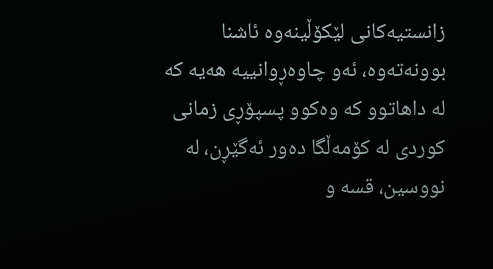زانستیەکانی لێکۆڵینەوە ئاشنا بوونەتەوە، ئەو چاوەڕوانییە هەیە کە لە داهاتوو کە وەکوو پسپۆڕی زمانی کوردی لە کۆمەڵگا دەور ئەگێڕن، لە نووسین، قسە و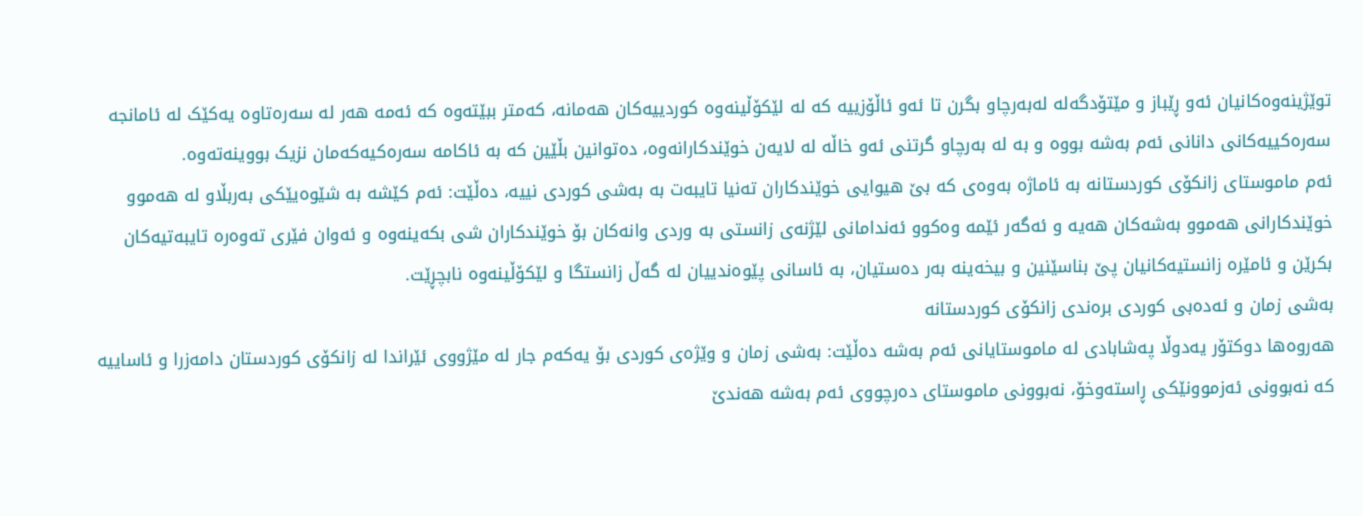توێژینەوەکانیان ئەو ڕێباز و مێتۆدگەلە لەبەرچاو بگرن تا ئەو ئاڵۆزییە کە لە لێکۆڵینەوە کوردییەکان هەمانە، کەمتر ببێتەوە کە ئەمە هەر لە سەرەتاوە یەکێک لە ئامانجە سەرەکییەکانی دانانی ئەم بەشە بووە و بە لە بەرچاو گرتنی ئەو خاڵە لە لایەن خوێندکارانەوە، دەتوانین بڵێین کە بە ئاکامە سەرەکیەکەمان نزیک بووینەتەوە.
ئەم ماموستای زانکۆی کوردستانە بە ئاماژە بەوەی کە بێ هیوایی خوێندکاران تەنیا تایبەت بە بەشی کوردی نییە، دەڵێت: ئەم کێشە بە شێوەیێکی بەربڵاو لە هەموو خوێندکارانی هەموو بەشەکان هەیە و ئەگەر ئێمە وەکوو ئەندامانی لێژنەی زانستی بە وردی وانەکان بۆ خوێندکاران شی بکەینەوە و ئەوان فێری تەوەرە تایبەتیەکان بکرێن و ئامێرە زانستیەکانیان پێ بناسێنین و بیخەینە بەر دەستیان، بە ئاسانی پێوەندییان لە گەڵ زانستگا و لێکۆڵینەوە نابچڕێت.
بەشی زمان و ئەدەبی کوردی برەندی زانکۆی کوردستانە
هەروەها دوکتۆر یەدوڵا پەشابادی لە ماموستایانی ئەم بەشە دەڵێت: بەشی زمان و وێژەی کوردی بۆ یەکەم جار لە مێژووی ئێراندا لە زانکۆی کوردستان دامەزرا و ئاساییە کە نەبوونی ئەزموونێکی ڕاستەوخۆ، نەبوونی ماموستای دەرچووی ئەم بەشە هەندێ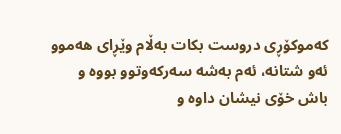کەموکۆڕی دروست بکات بەڵام وێڕای هەموو ئەو شتانە، ئەم بەشە سەرکەوتوو بووە و باش خۆی نیشان داوە و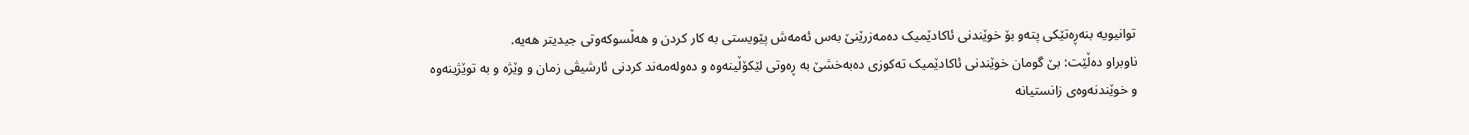توانیویە بنەڕەتێکی پتەو بۆ خوێندنی ئاکادێمیک دەمەزرێنێ بەس ئەمەش پێویستی بە کار کردن و هەڵسوکەوتی جیدیتر هەیە.
ناوبراو دەڵێت: بێ گومان خوێندنی ئاکادێمیک تەکوزی دەبەخشێ بە ڕەوتی لێکۆڵینەوە و دەولەمەند کردنی ئارشیڤی زمان و وێژە و بە توێژینەوە و خوێندنەوەی زانستیانە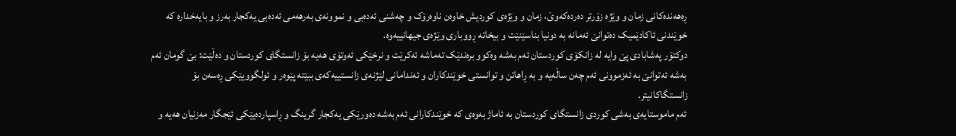ڕەهەندەکانی زمان و وێژە زۆرتر دەردەکەوێ، زمان و وێژەی کوردیش خاوەن ناوەرۆک و چەشنی ئەدەبی و نموونەی بەرهەمی ئەدەبی یەکجار بەرز و بایەخدارە کە خوێندنی ئاکادێمیک دەتوانێ ئەمانە بە دونیا بناسێنێت و بیخاتە ڕووباری وێژەی جیهانییەوە.
دوکتۆر پەشابادی پێ وایە لە زانکۆی کوردستان ئەم بەشە وەکوو برەندێک تەماشە ئەکرێت و نرخێکی ئەوتۆی هەیە بۆ زانستگای کوردستان و دەڵێت: بێ گومان ئەم بەشە ئەتوانێ بە ئەزموونی ئەم چەن ساڵەیە و بە ڕاهاتن و توانستی خوێندکاران و ئەندامانی لێژنەی زانستییەکەی ببێتە پێوەر و ئولگوویێکی ڕەسەن بۆ زانستگاکانیتر.
ئەم ماموستایەی بەشی کوردی زانستگای کوردستان بە ئاماژ بەوەی کە خوێندکارانی ئەم بەشە دەورێکی یەکجار گرینگ و ڕاسپاردەیێکی ئێجگار مەزنیان هەیە و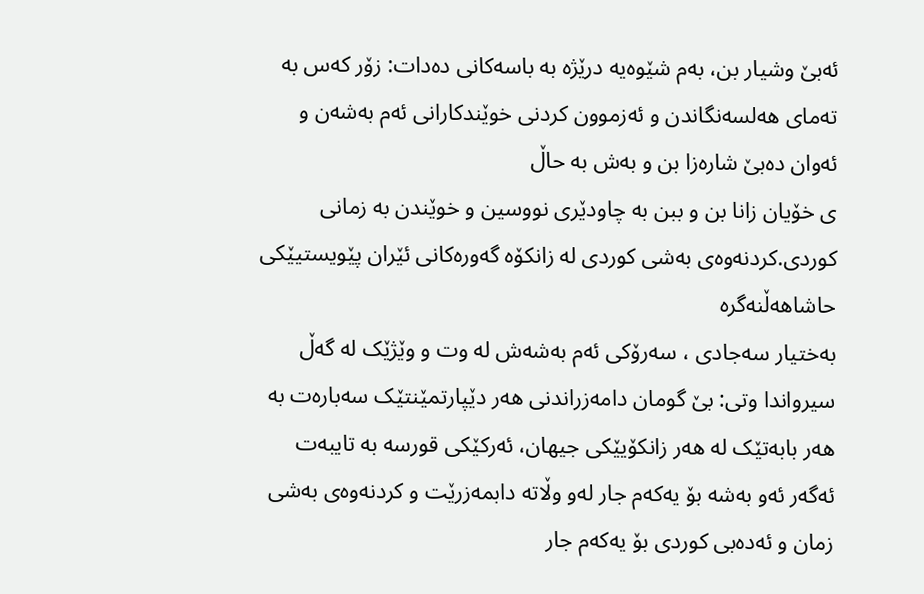ئەبێ وشیار بن، بەم شێوەیە درێژە بە باسەکانی دەدات: زۆر کەس بە تەمای هەلسەنگاندن و ئەزموون کردنی خوێندکارانی ئەم بەشەن و ئەوان دەبێ شارەزا بن و بەش بە حاڵ
ی خۆیان زانا بن و ببن بە چاودێری نووسین و خوێندن بە زمانی کوردی.کردنەوەی بەشی کوردی لە زانکۆە گەورەکانی ئێران پێویستیێکی حاشاهەڵنەگرە
بەختیار سەجادی ، سەرۆکی ئەم بەشەش لە وت و وێژێک لە گەڵ سیرواندا وتی: بێ گومان دامەزراندنی هەر دێپارتمێنتێک سەبارەت بە هەر بابەتێک لە هەر زانکۆیێکی جیهان، ئەرکێکی قورسە بە تایبەت ئەگەر ئەو بەشە بۆ یەکەم جار لەو وڵاتە دابمەزرێت و کردنەوەی بەشی زمان و ئەدەبی کوردی بۆ یەکەم جار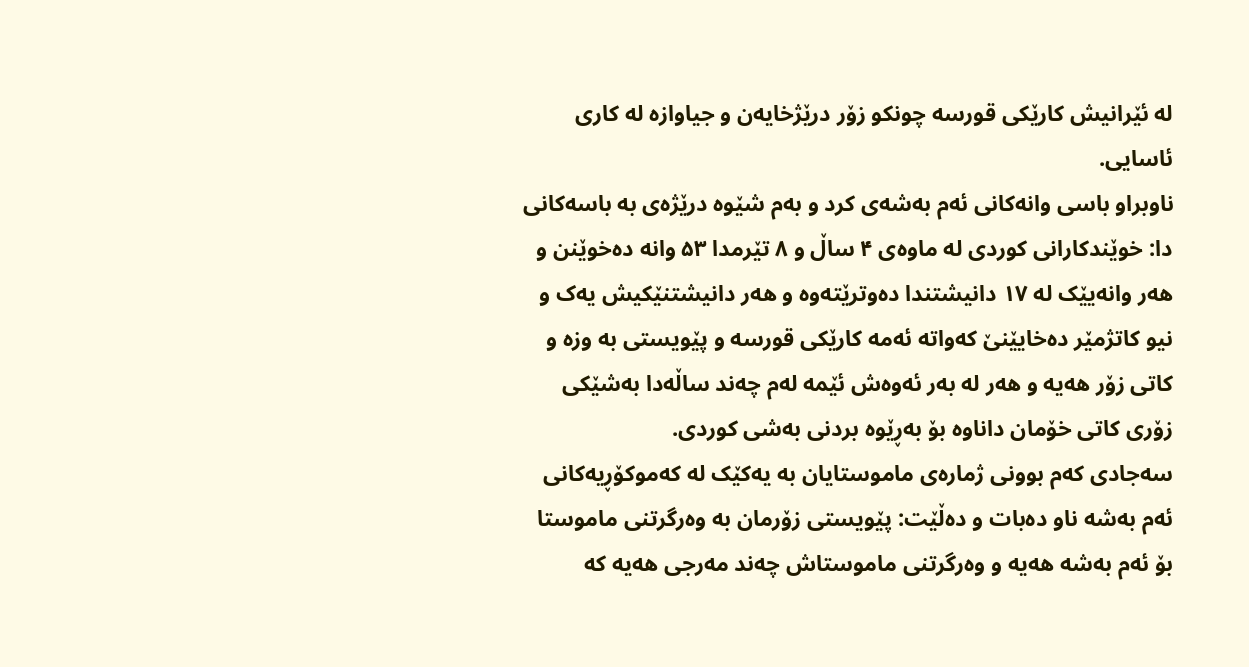لە ئێرانیش کارێکی قورسە چونکو زۆر درێژخایەن و جیاوازە لە کاری ئاسایی.
ناوبراو باسی وانەکانی ئەم بەشەی کرد و بەم شێوە درێژەی بە باسەکانی دا: خوێندکارانی کوردی لە ماوەی ۴ ساڵ و ۸ تێرمدا ۵۳ وانە دەخوێنن و هەر وانەیێک لە ۱۷ دانیشتندا دەوترێتەوە و هەر دانیشتنێکیش یەک و نیو کاتژمێر دەخایێنێ کەواتە ئەمە کارێکی قورسە و پێویستی بە وزە و کاتی زۆر هەیە و هەر لە بەر ئەوەش ئێمە لەم چەند ساڵەدا بەشێکی زۆری کاتی خۆمان داناوە بۆ بەڕێوە بردنی بەشی کوردی.
سەجادی کەم بوونی ژمارەی ماموستایان بە یەکێک لە کەموکۆڕیەکانی ئەم بەشە ناو دەبات و دەڵێت: پێویستی زۆرمان بە وەرگرتنی ماموستا بۆ ئەم بەشە هەیە و وەرگرتنی ماموستاش چەند مەرجی هەیە کە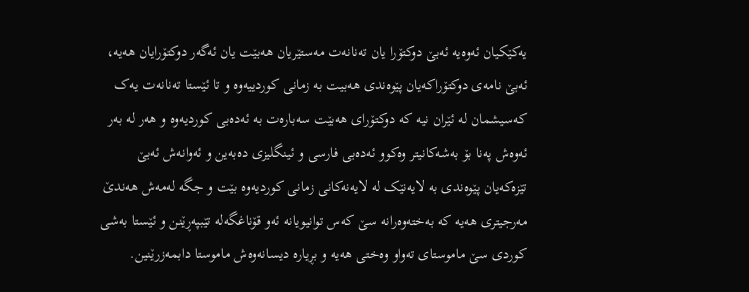یەکێکیان ئەوەیە ئەبێ دوکتۆرا یان تەنانەت مەستێریان هەبێت یان ئەگەر دوکتۆرایان هەیە، ئەبێ نامەی دوکتۆراکەیان پێوەندی هەبیت بە زمانی کوردییەوە و تا ئێستا تەنانەت یەک کەسیشمان لە ئێران نیە کە دوکتۆرای هەبێت سەبارەت بە ئەدەبی کوردیەوە و هەر لە بەر ئەوەش پەنا بۆ بەشەکانیتر وەکوو ئەدەبی فارسی و ئینگلیزی دەبەین و ئەوانەش ئەبێ تێزەکەیان پێوەندی بە لایەنێک لە لایەنەکانی زمانی کوردیەوە بێت و جگە لەمەش هەندێ مەرجیتری هەیە کە بەختەوەرانە سێ کەس توانیویانە ئەو قۆناغگەلە تێبپەڕێنن و ئێستا بەشی کوردی سێ ماموستای تەواو وەختی هەیە و بڕیارە دیسانەوەش ماموستا دابمەزرێنین.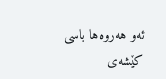ئەو هەروەها باسی کێشەی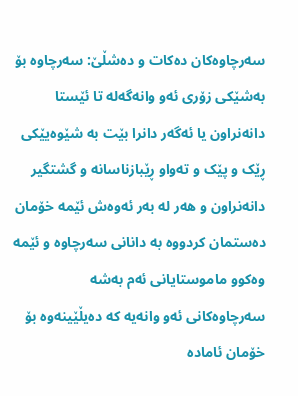سەرچاوەکان دەکات و دەشڵێ: سەرچاوە بۆ بەشێکی زۆری ئەو وانەگەلە تا ئێستا دانەنراون یا ئەگەر دانرا بێت بە شێوەیێکی ڕێک و پێک و تەواو ڕێبازناسانە و گشتگیر دانەنراون و هەر لە بەر ئەوەش ئێمە خۆمان دەستمان کردووە بە دانانی سەرچاوە و ئێمە وەکوو ماموستایانی ئەم بەشە سەرچاوەکانی ئەو وانەیە کە دەیڵێینەوە بۆ خۆمان ئامادە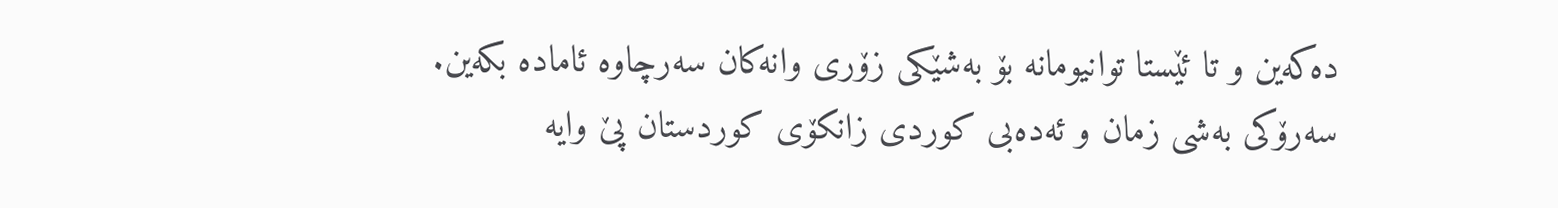دەکەین و تا ئێستا توانیومانە بۆ بەشێکی زۆری وانەکان سەرچاوە ئامادە بکەین.
سەرۆکی بەشی زمان و ئەدەبی کوردی زانکۆی کوردستان پێ وایە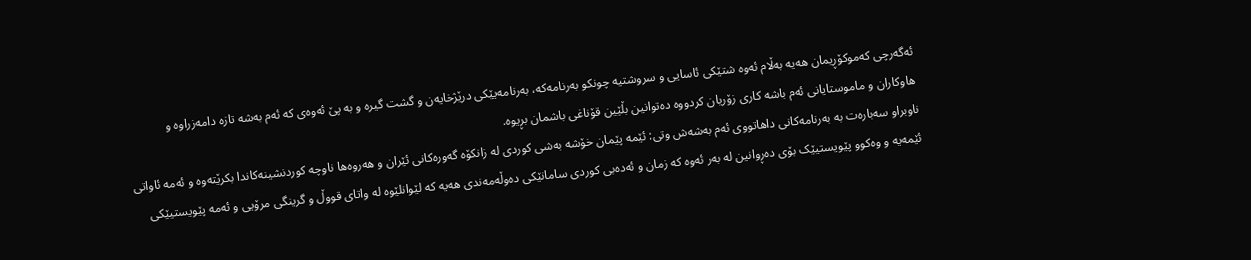ئەگەرچی کەموکۆڕیمان هەیە بەڵام ئەوە شتێکی ئاسایی و سروشتیە چونکو بەرنامەکە، بەرنامەیێکی درێژخایەن و گشت گیرە و بە پێ ئەوەی کە ئەم بەشە تازە دامەزراوە و هاوکاران و ماموستایانی ئەم باشە کاری زۆریان کردووە دەتوانین بڵێین قۆناغی باشمان بڕیوە.
ناوبراو سەبارەت بە بەرنامەکانی داهاتووی ئەم بەشەش وتی: ئێمە پێمان خۆشە بەشی کوردی لە زانکۆە گەورەکانی ئێران و هەروەها ناوچە کوردنشینەکاندا بکرێتەوە و ئەمە ئاواتی ئێمەیە و وەکوو پێویستیێک بۆی دەڕوانین لە بەر ئەوە کە زمان و ئەدەبی کوردی سامانێکی دەوڵەمەندی هەیە کە لێوانلێوە لە واتای قووڵ و گرینگی مرۆیی و ئەمە پێویستیێکی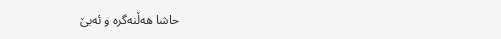حاشا هەڵنەگرە و ئەبێ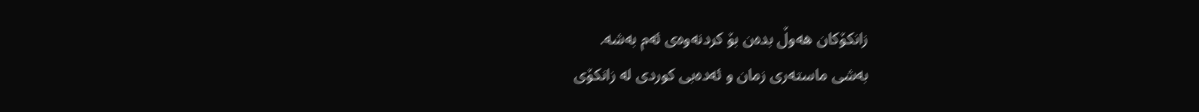زانکۆکان هەوڵ بدەن بۆ کردنەوەی ئەم بەشە.
بەشی ماستەری زمان و ئەدەبی کوردی لە زانکۆی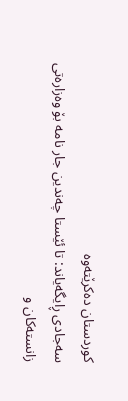کوردستان دەکرێتەوە
سەجادی ڕایگەیاند: تا ئێستا چەندین جار نامە بۆ وەزارەتی زانستەکان و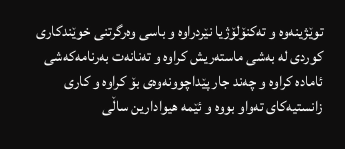توێژینەوە و تەکنۆلۆژیا نێردراوە و باسی وەرگرتنی خوێندکاری کوردی لە بەشی ماستەریش کراوە و تەنانەت بەرنامەکەشی ئامادە کراوە و چەند جار پێداچوونەوەی بۆ کراوە و کاری زانستیەکای تەواو بووە و ئێمە هیوادارین ساڵی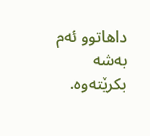داهاتوو ئەم بەشە بکرێتەوە.